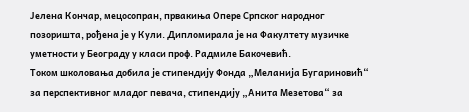Јелена Кончар, мецосопран, првакиња Опере Српског народног позоришта, рођена је у Кули. Дипломирала је на Факултету музичке уметности у Београду у класи проф. Радмиле Бакочевић.
Током школовања добила је стипендију Фонда „Меланија Бугариновић“ за перспективног младог певача, стипендију „Анита Мезетова“ за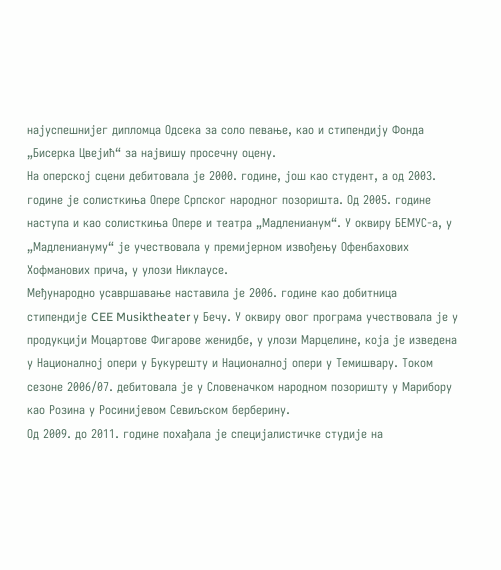најуспешнијег дипломца Одсека за соло певање, као и стипендију Фонда „Бисерка Цвејић“ за највишу просечну оцену.
На оперској сцени дебитовала је 2000. године, још као студент, а од 2003. године је солисткиња Опере Српског народног позоришта. Од 2005. године наступа и као солисткиња Опере и театра „Мадленианум“. У оквиру БЕМУС-а, у „Мадлениануму“ је учествовала у премијерном извођењу Офенбахових Хофманових прича, у улози Никлаусе.
Међународно усавршавање наставила је 2006. године као добитница стипендије CEE Musiktheater у Бечу. У оквиру овог програма учествовала је у продукцији Моцартове Фигарове женидбе, у улози Марцелине, која је изведена у Националној опери у Букурешту и Националној опери у Темишвару. Током сезоне 2006/07. дебитовала је у Словеначком народном позоришту у Марибору као Розина у Росинијевом Севиљском берберину.
Од 2009. до 2011. године похађала је специјалистичке студије на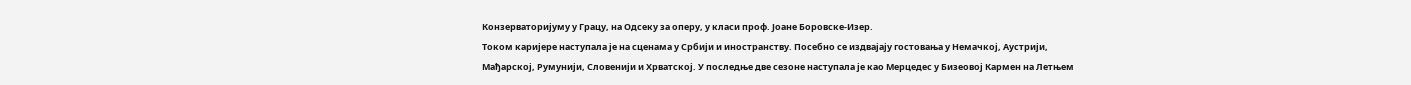Конзерваторијуму у Грацу, на Одсеку за оперу, у класи проф. Јоане Боровске-Изер.
Током каријере наступала је на сценама у Србији и иностранству. Посебно се издвајају гостовања у Немачкој, Аустрији, Мађарској, Румунији, Словенији и Хрватској. У последње две сезоне наступала је као Мерцедес у Бизеовој Кармен на Летњем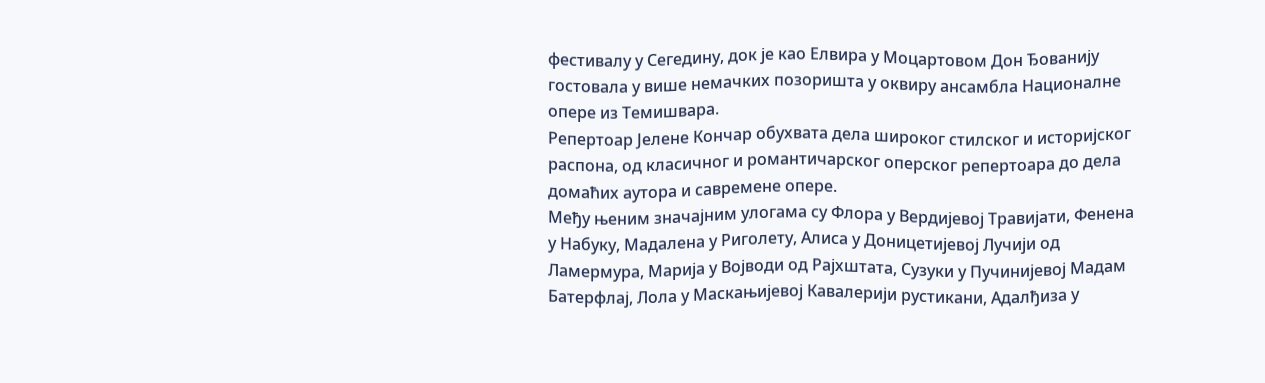фестивалу у Сегедину, док је као Елвира у Моцартовом Дон Ђованију гостовала у више немачких позоришта у оквиру ансамбла Националне опере из Темишвара.
Репертоар Јелене Кончар обухвата дела широког стилског и историјског распона, од класичног и романтичарског оперског репертоара до дела домаћих аутора и савремене опере.
Међу њеним значајним улогама су Флора у Вердијевој Травијати, Фенена у Набуку, Мадалена у Риголету, Алиса у Доницетијевој Лучији од Ламермура, Марија у Војводи од Рајхштата, Сузуки у Пучинијевој Мадам Батерфлај, Лола у Маскањијевој Кавалерији рустикани, Адалђиза у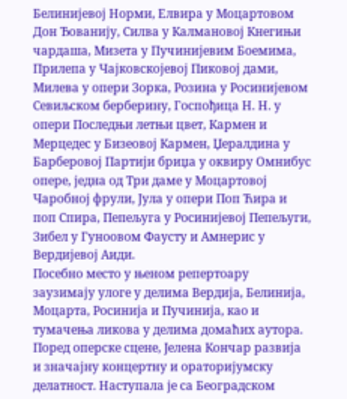Белинијевој Норми, Елвира у Моцартовом Дон Ђованију, Силва у Калмановој Кнегињи чардаша, Мизета у Пучинијевим Боемима, Прилепа у Чајковскојевој Пиковој дами, Милева у опери Зорка, Розина у Росинијевом Севиљском берберину, Госпођица Н. Н. у опери Последњи летњи цвет, Кармен и Мерцедес у Бизеовој Кармен, Џералдина у Барберовој Партији бриџа у оквиру Омнибус опере, једна од Три даме у Моцартовој Чаробној фрули, Јула у опери Поп Ћира и поп Спира, Пепељуга у Росинијевој Пепељуги, Зибел у Гуноовом Фаусту и Амнерис у Вердијевој Аиди.
Посебно место у њеном репертоару заузимају улоге у делима Вердија, Белинија, Моцарта, Росинија и Пучинија, као и тумачења ликова у делима домаћих аутора.
Поред оперске сцене, Јелена Кончар развија и значајну концертну и ораторијумску делатност. Наступала је са Београдском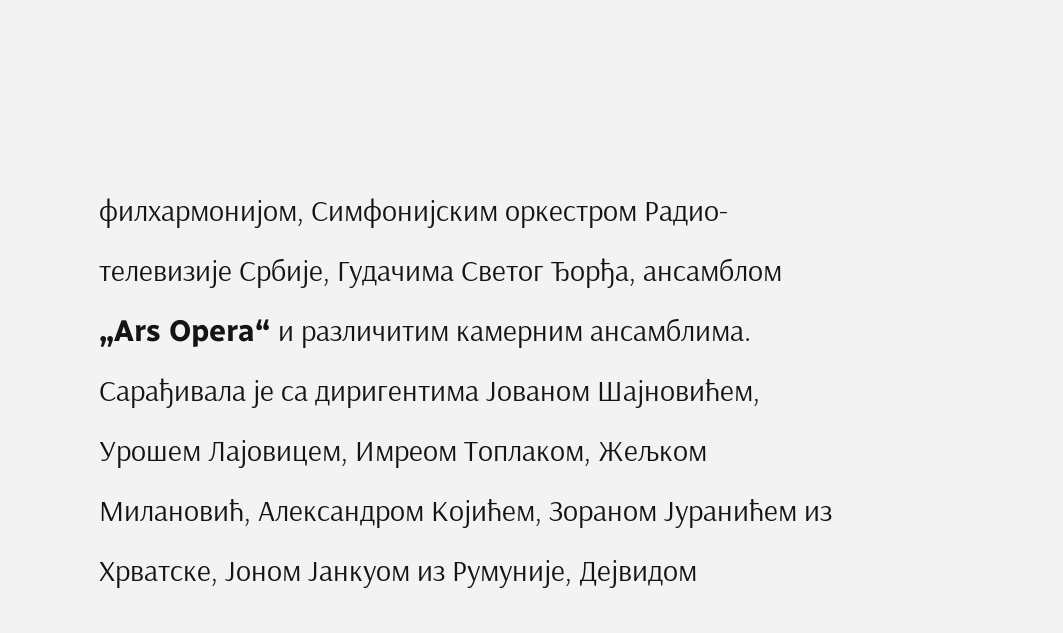филхармонијом, Симфонијским оркестром Радио-телевизије Србије, Гудачима Светог Ђорђа, ансамблом „Ars Opera“ и различитим камерним ансамблима.
Сарађивала је са диригентима Јованом Шајновићем, Урошем Лајовицем, Имреом Топлаком, Жељком Милановић, Александром Којићем, Зораном Јуранићем из Хрватске, Јоном Јанкуом из Румуније, Дејвидом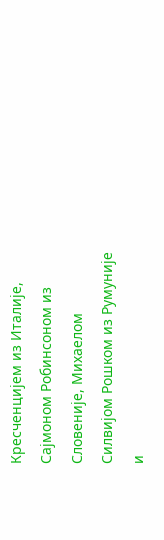Кресченцијем из Италије, Сајмоном Робинсоном из Словеније, Михаелом Силвијом Рошком из Румуније и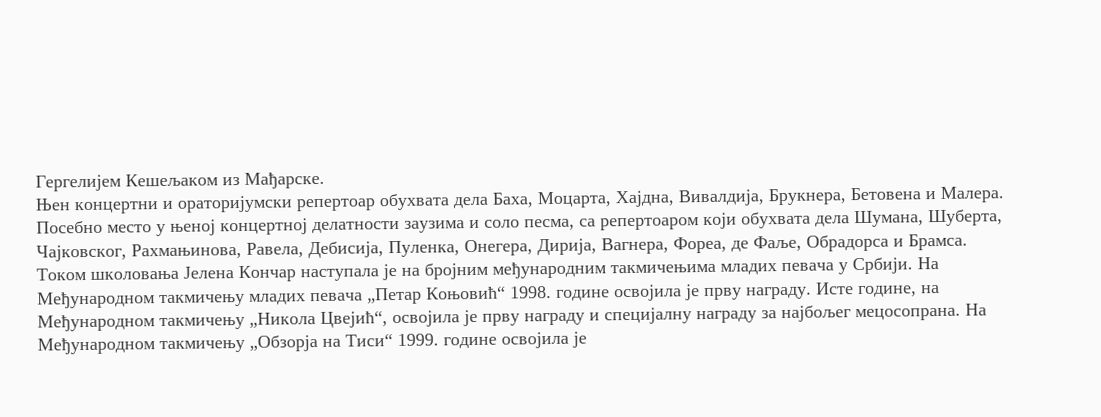Гергелијем Кешeљаком из Мађарске.
Њен концертни и ораторијумски репертоар обухвата дела Баха, Моцарта, Хајдна, Вивалдија, Брукнера, Бетовена и Малера. Посебно место у њеној концертној делатности заузима и соло песма, са репертоаром који обухвата дела Шумана, Шуберта, Чајковског, Рахмањинова, Равела, Дебисија, Пуленка, Онегера, Дирија, Вагнера, Фореа, де Фаље, Обрадорса и Брамса.
Током школовања Јелена Кончар наступала је на бројним међународним такмичењима младих певача у Србији. На Међународном такмичењу младих певача „Петар Коњовић“ 1998. године освојила је прву награду. Исте године, на Међународном такмичењу „Никола Цвејић“, освојила је прву награду и специјалну награду за најбољег мецосопрана. На Међународном такмичењу „Обзорја на Тиси“ 1999. године освојила је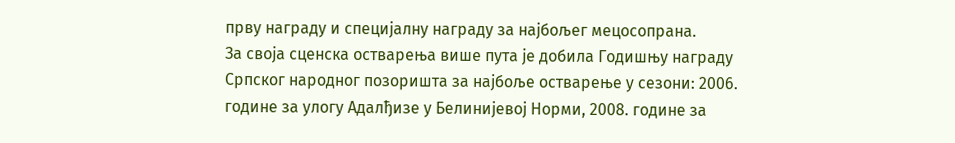прву награду и специјалну награду за најбољег мецосопрана.
За своја сценска остварења више пута је добила Годишњу награду Српског народног позоришта за најбоље остварење у сезони: 2006. године за улогу Адалђизе у Белинијевој Норми, 2008. године за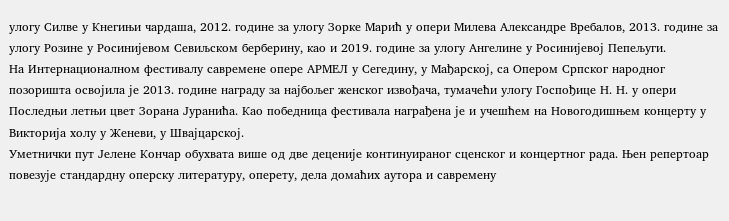улогу Силве у Кнегињи чардаша, 2012. године за улогу Зорке Марић у опери Милева Александре Вребалов, 2013. године за улогу Розине у Росинијевом Севиљском берберину, као и 2019. године за улогу Ангелине у Росинијевој Пепељуги.
На Интернационалном фестивалу савремене опере АРМЕЛ у Сегедину, у Мађарској, са Опером Српског народног позоришта освојила је 2013. године награду за најбољег женског извођача, тумачећи улогу Госпођице Н. Н. у опери Последњи летњи цвет Зорана Јуранића. Као победница фестивала награђена је и учешћем на Новогодишњем концерту у Викторија холу у Женеви, у Швајцарској.
Уметнички пут Јелене Кончар обухвата више од две деценије континуираног сценског и концертног рада. Њен репертоар повезује стандардну оперску литературу, оперету, дела домаћих аутора и савремену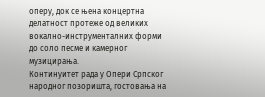оперу, док се њена концертна делатност протеже од великих вокално-инструменталних форми до соло песме и камерног музицирања.
Континуитет рада у Опери Српског народног позоришта, гостовања на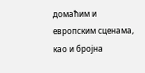домаћим и европским сценама, као и бројна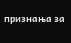признања за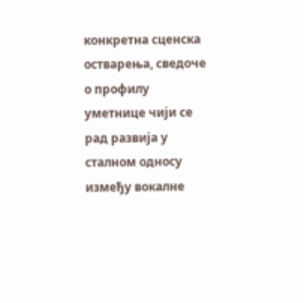конкретна сценска остварења, сведоче о профилу уметнице чији се рад развија у сталном односу између вокалне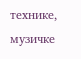технике, музичке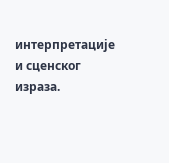интерпретације и сценског израза.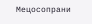Мецосопрани